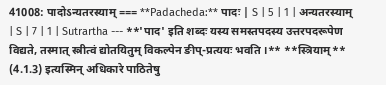41008: पादोऽन्यतरस्याम् === **Padacheda:** पादः | S | 5 | 1 | अन्यतरस्याम् | S | 7 | 1 | Sutrartha --- **'पाद' इति शब्दः यस्य समस्तपदस्य उत्तरपदरूपेण विद्यते, तस्मात् स्त्रीत्वं द्योतयितुम् विकल्पेन ङीप्-प्रत्ययः भवति ।** **स्त्रियाम्** (4.1.3) इत्यस्मिन् अधिकारे पाठितेषु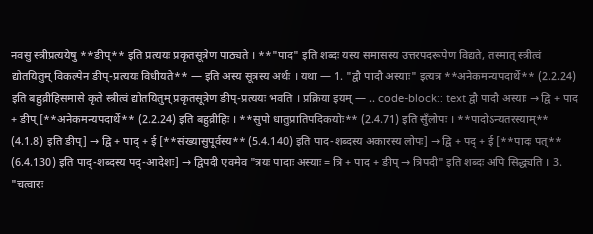नवसु स्त्रीप्रत्ययेषु **ङीप्** इति प्रत्ययः प्रकृतसूत्रेण पाठ्यते । **"पाद" इति शब्दः यस्य समासस्य उत्तरपदरूपेण विद्यते, तस्मात् स्त्रीत्वं द्योतयितुम् विकल्पेन ङीप्-प्रत्ययः विधीयते** — इति अस्य सूत्रस्य अर्थः । यथा — 1. "द्वौ पादौ अस्याः" इत्यत्र **अनेकमन्यपदार्थे** (2.2.24) इति बहुव्रीहिसमासे कृते स्त्रीत्वं द्योतयितुम् प्रकृतसूत्रेण ङीप्-प्रत्ययः भवति । प्रक्रिया इयम् — .. code-block:: text द्वौ पादौ अस्याः → द्वि + पाद + ङीप् [**अनेकमन्यपदार्थे** (2.2.24) इति बहुव्रीहिः । **सुपो धातुप्रातिपदिकयोः** (2.4.71) इति सुँलोपः । **पादोऽन्यतरस्याम्** (4.1.8) इति ङीप्] → द्वि + पाद् + ई [**संख्यासुपूर्वस्य** (5.4.140) इति पाद-शब्दस्य अकारस्य लोपः] → द्वि + पद् + ई [**पादः पत्** (6.4.130) इति पाद्-शब्दस्य पद्-आदेशः] → द्विपदी एवमेव "त्रयः पादाः अस्याः = त्रि + पाद + ङीप् → त्रिपदी" इति शब्दः अपि सिद्ध्यति । 3. "चत्वारः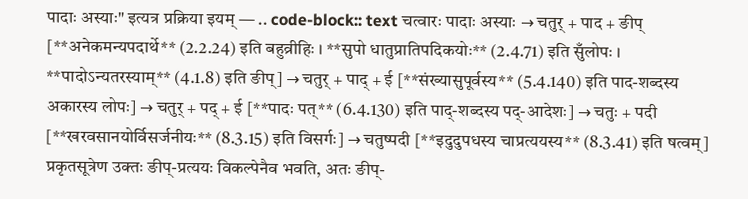पादाः अस्याः" इत्यत्र प्रक्रिया इयम् — .. code-block:: text चत्वारः पादाः अस्याः → चतुर् + पाद + ङीप् [**अनेकमन्यपदार्थे** (2.2.24) इति बहुव्रीहिः । **सुपो धातुप्रातिपदिकयोः** (2.4.71) इति सुँलोपः । **पादोऽन्यतरस्याम्** (4.1.8) इति ङीप्] → चतुर् + पाद् + ई [**संख्यासुपूर्वस्य** (5.4.140) इति पाद-शब्दस्य अकारस्य लोपः] → चतुर् + पद् + ई [**पादः पत्** (6.4.130) इति पाद्-शब्दस्य पद्-आदेशः] → चतुः + पदी [**खरवसानयोर्विसर्जनीयः** (8.3.15) इति विसर्गः] → चतुष्पदी [**इदुदुपधस्य चाप्रत्ययस्य** (8.3.41) इति षत्वम्] प्रकृतसूत्रेण उक्तः ङीप्-प्रत्ययः विकल्पेनैव भवति, अतः ङीप्-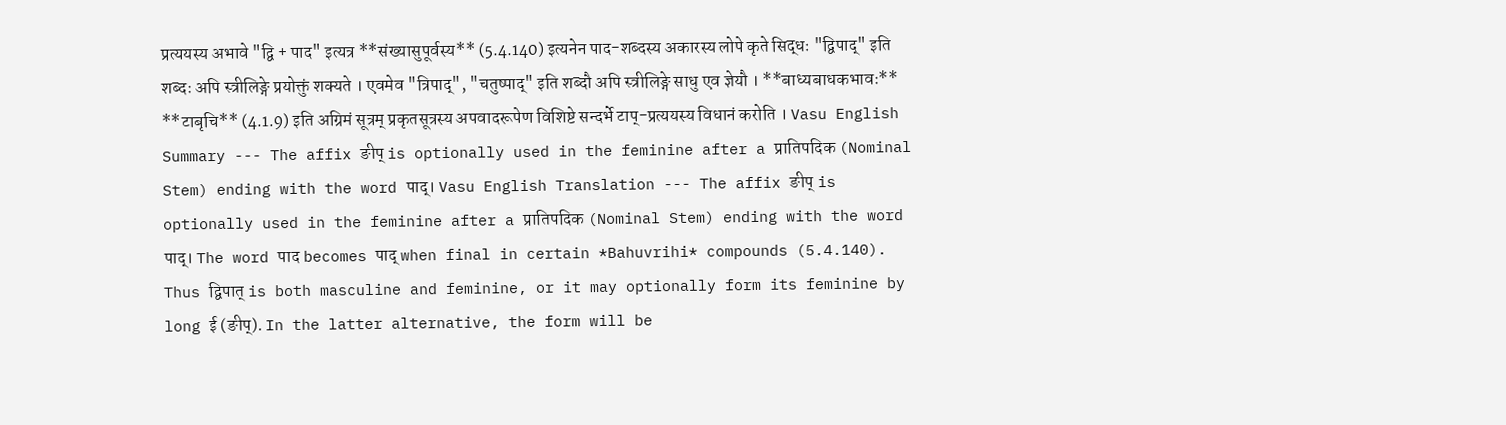प्रत्ययस्य अभावे "द्वि + पाद" इत्यत्र **संख्यासुपूर्वस्य** (5.4.140) इत्यनेन पाद-शब्दस्य अकारस्य लोपे कृते सिद्धः "द्विपाद्" इति शब्दः अपि स्त्रीलिङ्गे प्रयोक्तुं शक्यते । एवमेव "त्रिपाद्", "चतुष्पाद्" इति शब्दौ अपि स्त्रीलिङ्गे साधु एव ज्ञेयौ । **बाध्यबाधकभावः** **टाबृचि** (4.1.9) इति अग्रिमं सूत्रम् प्रकृतसूत्रस्य अपवादरूपेण विशिष्टे सन्दर्भे टाप्-प्रत्ययस्य विधानं करोति । Vasu English Summary --- The affix ङीप् is optionally used in the feminine after a प्रातिपदिक (Nominal Stem) ending with the word पाद्। Vasu English Translation --- The affix ङीप् is optionally used in the feminine after a प्रातिपदिक (Nominal Stem) ending with the word पाद्। The word पाद becomes पाद् when final in certain *Bahuvrihi* compounds (5.4.140). Thus द्विपात् is both masculine and feminine, or it may optionally form its feminine by long ई (ङीप्). In the latter alternative, the form will be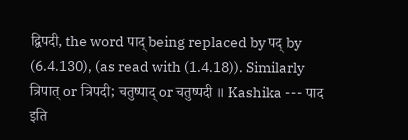द्विपदी, the word पाद् being replaced by पद् by (6.4.130), (as read with (1.4.18)). Similarly त्रिपात् or त्रिपदी; चतुष्पाद् or चतुष्पदी ॥ Kashika --- पाद इति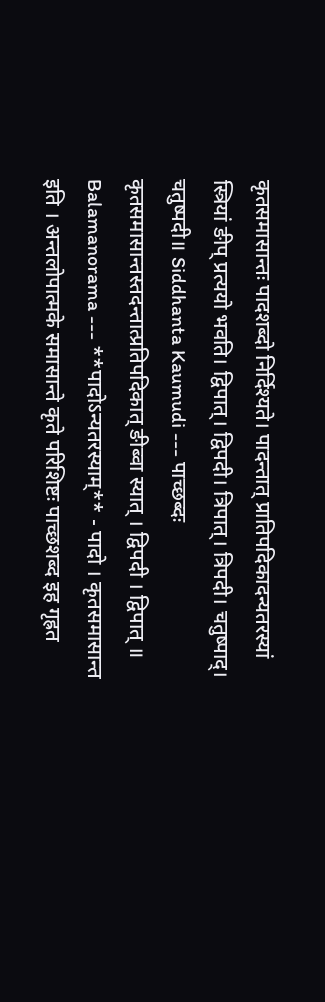कृतसमासान्तः पादशब्दो निर्दिश्यते। पादन्तात् प्रातिपदिकादन्यतरस्यां स्त्रियां ङीप् प्रत्ययो भवति। द्विपात्। द्विपदी। त्रिपात्। त्रिपदी। चतुष्पाद्। चतुष्पदी॥ Siddhanta Kaumudi --- पाच्छब्दः कृतसमासान्तस्तदन्तात्प्रतिपदिकात् ङीब्वा स्यात् । द्विपदी । द्विपात् ॥ Balamanorama --- **पादोऽन्यतरस्याम्** - पादो । कृतसमासान्त इति । अन्तलोपात्मके समासान्ते कृते परिशिष्टः पाच्छशब्द इह गृह्रत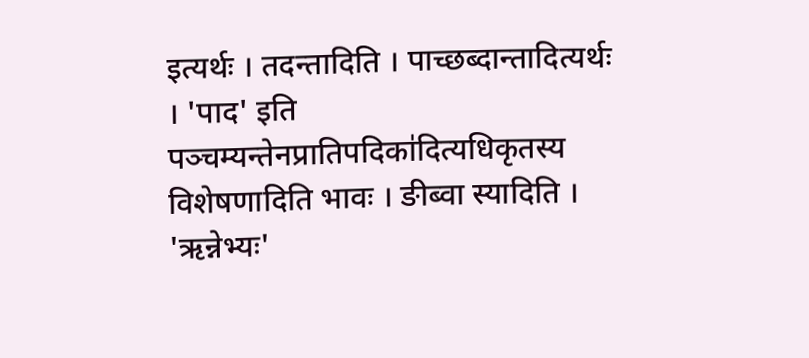इत्यर्थः । तदन्तादिति । पाच्छब्दान्तादित्यर्थः । 'पाद' इति पञ्चम्यन्तेनप्रातिपदिका॑दित्यधिकृतस्य विशेषणादिति भावः । ङीब्वा स्यादिति । 'ऋन्नेभ्यः'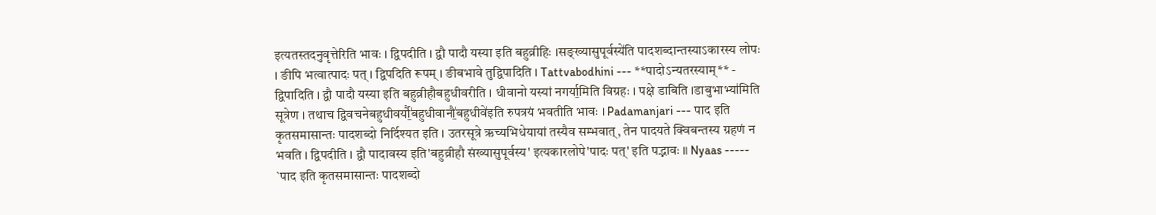इत्यतस्तदनुवृत्तेरिति भावः । द्विपदीति । द्वौ पादौ यस्या इति बहुव्रीहिः ।सङ्ख्यासुपूर्वस्ये॑ति पादशब्दान्तस्याऽकारस्य लोपः । ङीपि भत्वात्पादः पत् । द्विपदिति रूपम् । ङीबभावे तुद्विपादिति । Tattvabodhini --- **पादोऽन्यतरस्याम्** - द्विपादिति । द्वौ पादौ यस्या इति बहुव्रीहौबहुधीवरीति । धीवानो यस्यां नगर्या॒मिति विग्रहः । पक्षे डाबिति ।डाबुभाभ्या॑मिति सूत्रेण । तथाच द्विवचनेबहुधीवर्यौ॒॑बहुधीवानौ॒॑बहुधीवे॑इति रुपत्रयं भवतीति भावः । Padamanjari --- पाद इति कृतसमासान्तः पादशब्दो निर्दिश्यत इति । उतरसूत्रे ऋच्यभिधेयायां तस्यैव सम्भवात्, तेन पादयते क्विबन्तस्य ग्रहणं न भवति । द्विपदीति । द्वौ पादावस्य इति'बहुव्रीहौ संख्यासुपूर्वस्य' इत्यकारलोपे'पादः पत्' इति पद्भावः ॥ Nyaas ----- `पाद इति कृतसमासान्तः पादशब्दो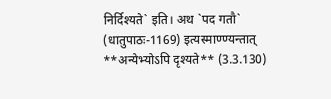निर्दिश्यते` इति। अथ `पद गतौ` (धातुपाठः-1169) इत्यस्माण्ण्यन्तात् **अन्येभ्योऽपि दृश्यते** (3.3.130)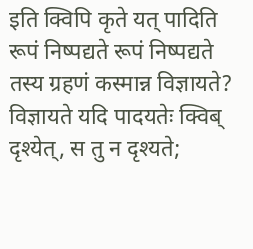इति क्विपि कृते यत् पादिति रूपं निष्पद्यते रूपं निष्पद्यते तस्य ग्रहणं कस्मान्न विज्ञायते? विज्ञायते यदि पादयतेः क्विब् दृश्येत्, स तु न दृश्यते;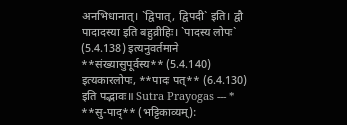अनभिधानात्। `द्विपात्, द्विपदी` इति। द्वौ पादादस्या इति बहुव्रीहिः। `पादस्य लोपः` (5.4.138) इत्यनुवर्तमाने **संख्यासुपूर्वस्य** (5.4.140) इत्यकारलोपः, **पादः पत्** (6.4.130) इति पद्भावः॥ Sutra Prayogas --- * **सु-पाद्** (भट्टिकाव्यम्):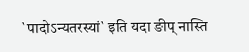`पादोऽन्यतरस्यां` इति यदा ङीप् नास्ति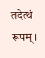तदेत्थं रूपम्।